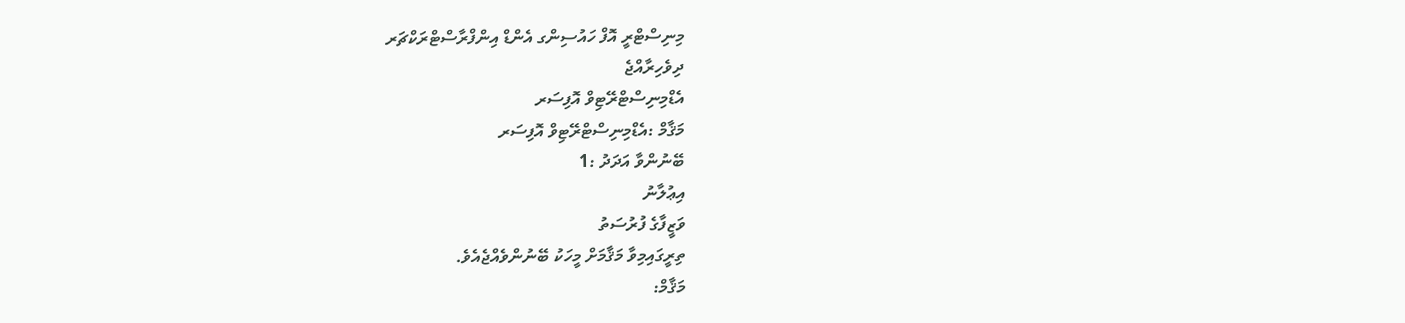މިނިސްޓްރީ އޮފް ހައުސިންގ އެންޑް އިންފްރާސްޓްރަކްޗަރ
ދިވެހިރާއްޖެ
އެޑްމިނިސްޓްރޭޓިވް އޮފިސަރ
މަޤާމް :އެޑްމިނިސްޓްރޭޓިވް އޮފިސަރ
ބޭނުންވާ އަދަދު :1
އިޢުލާނު
ވަޒީފާގެ ފުރުސަތު
ތިރީގައިމިވާ މަޤާމަށް މީހަކު ބޭނުންވެއްޖެއެވެ.
މަޤާމް: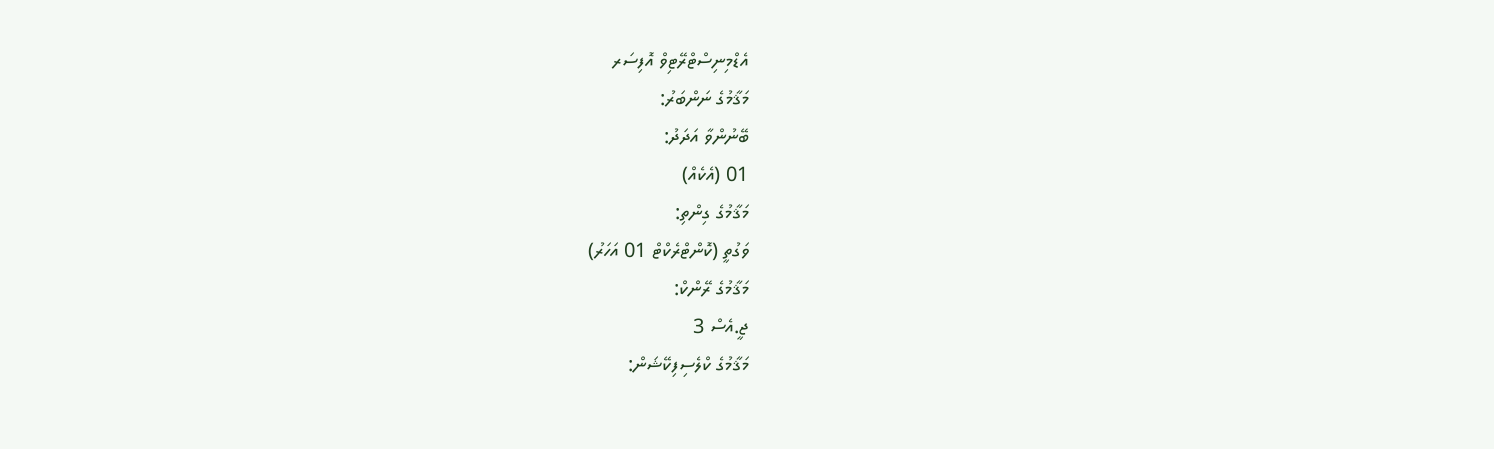އެޑްމިނިސްޓްރޭޓިވް އޮފިސަރ
މަޤާމުގެ ނަންބަރު:
ބޭނުންވާ އަދަދު:
01 (އެކެއް)
މަޤާމުގެ ގިންތި:
ވަގުތީ (ކޮންޓްރެކްޓް 01 އަހަރު)
މަޤާމުގެ ރޭންކް:
ޖީ.އެސް 3
މަޤާމުގެ ކްލެސިފިކޭޝަން: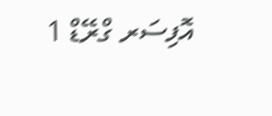އޮފިސަރ ގްރޭޑް 1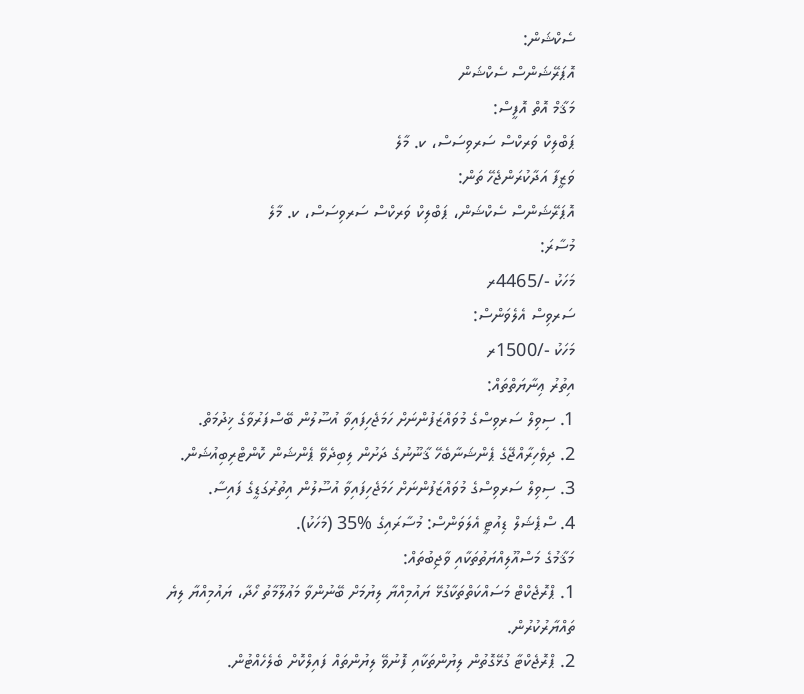ސެކްޝަން:
އޮޕަރޭޝަންސް ސެކްޝަން
މަޤާމް އޮތް އޮފީސް:
ޕަބްލިކް ވަރކްސް ސަރވިސަސް، ކ. މާލެ
ވަޒީފާ އަދާކުރަންޖެހޭ ތަން:
އޮޕަރޭޝަންސް ސެކްޝަން، ޕަބްލިކް ވަރކްސް ސަރވިސަސް، ކ. މާލެ
މުސާރަ:
މަހަކު -/4465ރ
ސަރވިސް އެލެވަންސް:
މަހަކު -/1500ރ
އިތުރު ޢިނާޔަތްތައް:
1. ސިވިލް ސަރވިސްގެ މުވައްޒަފުންނަށް ހަމަޖެހިފައިވާ އުސޫލުން ބޭސްފަރުވާގެ ޚިދުމަތް.
2. ދިވެހިރާއްޖޭގެ ޕެންޝަނާބެހޭ ޤާނޫނުގެ ދަށުން ލިބިދެވޭ ޕެންޝަން ކޮންޓްރިބިއުޝަން.
3. ސިވިލް ސަރވިސްގެ މުވައްޒަފުންނަށް ހަމަޖެހިފައިވާ އުސޫލުން އިތުރުގަޑީގެ ފައިސާ.
4. ސްޕެޝަލް ޑިއުޓީ އެލަވަންސް: މުސާރައިގެ %35 (މަހަކު).
މަޤާމުގެ މަސްއޫލިއްޔަތުތަކާއި ވާޖިބުތައް:
1. ޕްރޮޖެކްޓް މަސައްކަތްތަކާގުޅޭ ޔައުމިއްޔާ ލިޔުމަށް ބޭނުންވާ މަޢުލޫމާތު ހޯދާ، ޔައުމިއްޔާ ލިޔެ ތައްޔާރުކުރުން.
2. ޕްރޮޖެކްޓާ ގުޅޭގޮތުން ލިޔުންތަކާއި ފޮނުވޭ ލިޔުންތައް ފައިލްކޮށް ބެލެހެއްޓުން.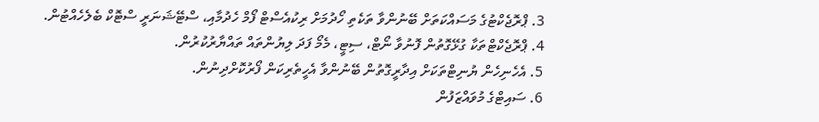3. ޕްރޮޖެކްޓުގެ މަސައްކަތަށް ބޭނުންވާ ތަކެތި ހޯދުމަށް ރިކުއެސްޓް ފޯމް ހެދުމާއި، ސްޓޭޝަނަރީ ސްޓޮކް ބެލެހެއްޓުން.
4. ޕްރޮޖެކްޓްތަކާ ގުޅޭގޮތުން ފޮނުވާ ނޯޓް، ސިޓީ، މެމޯ ފަދަ ލިޔުންތައް ތައްޔާރުކުރުން.
5. އެހެނިހެން ޔުނިޓްތަކަށް އިދާރީގޮތުން ބޭނުންވާ އެހީތެރިކަން ފޯރުކޮށްދިނުން.
6. ސައިޓްގެ މުވައްޒަފުން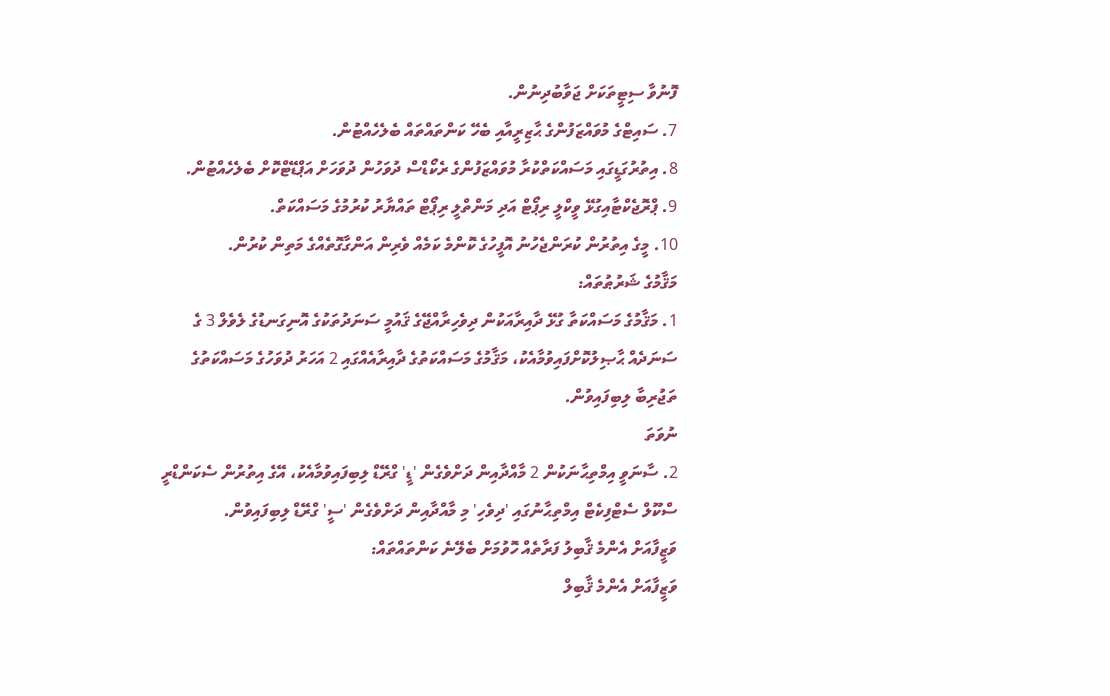ފޮނުވާ ސިޓީތަކަށް ޖަވާބުދިނުން.
7. ސައިޓްގެ މުވައްޒަފުންގެ ޙާޒިރީއާއި ބެހޭ ކަންތައްތައް ބެލެހެއްޓުން.
8. އިތުރުގަޑީގައި މަސައްކަތްކުރާ މުވައްޒަފުންގެ ރެކޯޑްސް ދުވަހުން ދުވަހަށް އަޕްޑޭޓްކޮށް ބެލެހެއްޓުން.
9. ޕްރޮޖެކްޓާއިގުޅޭ ވީކްލީ ރިޕޯޓް އަދި މަންތްލީ ރިޕޯޓް ތައްޔާރު ކުރުމުގެ މަސައްކަތް.
10. މީގެ އިތުރުން ކުރަންޖެހުނު އޮފީހުގެ ކޮންމެ ކަމެއް ވެރިން އަންގާގޮތެއްގެ މަތިން ކުރުން.
މަޤާމުގެ ޝަރުޠުތައް:
1. މަޤާމުގެ މަސައްކަތާ ގުޅޭ ދާއިރާއަކުން ދިވެހިރާއްޖޭގެ ޤައުމީ ސަނަދުތަކުގެ އޮނިގަނޑުގެ ލެވެލް 3 ގެ ސަނަދެއް ޙާޞިލުކޮށްފައިވުމާއެކު، މަޤާމުގެ މަސައްކަތުގެ ދާއިރާއެއްގައި 2 އަހަރު ދުވަހުގެ މަސައްކަތުގެ ތަޖުރިބާ ލިބިފައިވުން.
ނުވަތަ
2. ސާނަވީ އިމްތިޙާނަކުން 2 މާއްދާއިން ދަށްވެގެން 'ޑީ' ގްރޭޑް ލިބިފައިވުމާއެކު، އޭގެ އިތުރުން ސެކަންޑްރީ ސްކޫލް ސެޓްފިކެޓް އިމްތިޙާނުގައި 'ދިވެހި' މި މާއްދާއިން ދަށްވެގެން 'ސީ' ގްރޭޑް ލިބިފައިވުން.
ވަޒީފާއަށް އެންމެ ޤާބިލު ފަރާތެއް ހޮވުމަށް ބެލޭނެ ކަންތައްތައް:
ވަޒީފާއަށް އެންމެ ޤާބިލް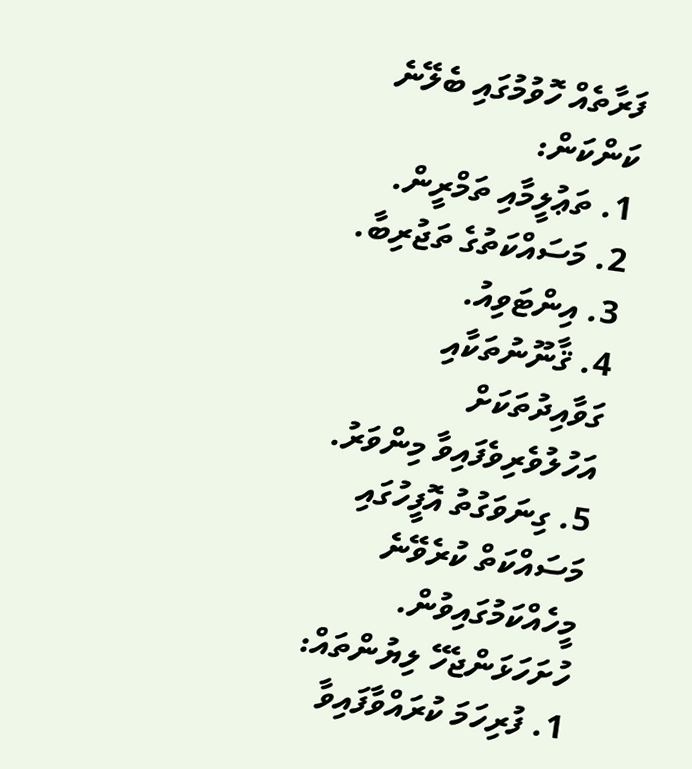ފަރާތެއް ހޮވުމުގައި ބެލޭނެ ކަންކަން:
1. ތަޢުލީމާއި ތަމްރީން.
2. މަސައްކަތުގެ ތަޖުރިބާ.
3. އިންޓަވިއު.
4. ޤާނޫނުތަކާއި ގަވާއިދުތަކަށް އަހުލުވެރިވެފައިވާ މިންވަރު.
5. ގިނަވަގުތު އޮފީހުގައި މަސައްކަތް ކުރެވޭނެ މީހެއްކަމުގައިވުން.
ހުށަހަޅަންޖެހޭ ލިޔުންތައް:
1. ފުރިހަމަ ކުރައްވާފައިވާ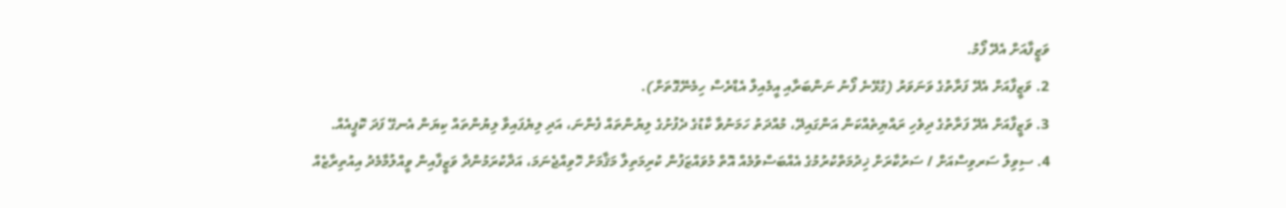ވަޒީފާއަށް އެދޭ ފޯމު.
2. ވަޒީފާއަށް އެދޭ ފަރާތުގެ ވަނަވަރު (ގުޅޭނެ ފޯނު ނަންބަރާއި އީމެއިލް އެޑްރެސް ހިމެނޭގޮތަށް).
3. ވަޒީފާއަށް އެދޭ ފަރާތުގެ ދިވެހި ރައްޔިތެއްކަން އަންގައިދޭ، މުއްދަތު ހަމަނުވާ ކާޑުގެ ދެފުށުގެ ލިޔުންތައް ފެންނަ، އަދި ލިޔެފައިވާ ލިޔުންތައް ކިޔަން އެނގޭ ފަދަ ކޮޕީއެއް.
4. ސިވިލް ސަރވިސްއަށް / ސަރުކާރަށް ޚިދުމަތްކުރުމުގެ އެއްބަސްވުމެއް އޮތް މުވައްޒަފުން ކުރިމަތިލާ މަޤާމަށް ހޮވިއްޖެނަމަ، އަދާކުރަމުންދާ ވަޒީފާއިން ވީއްލުމާމެދު އިއުތިރާޒެއް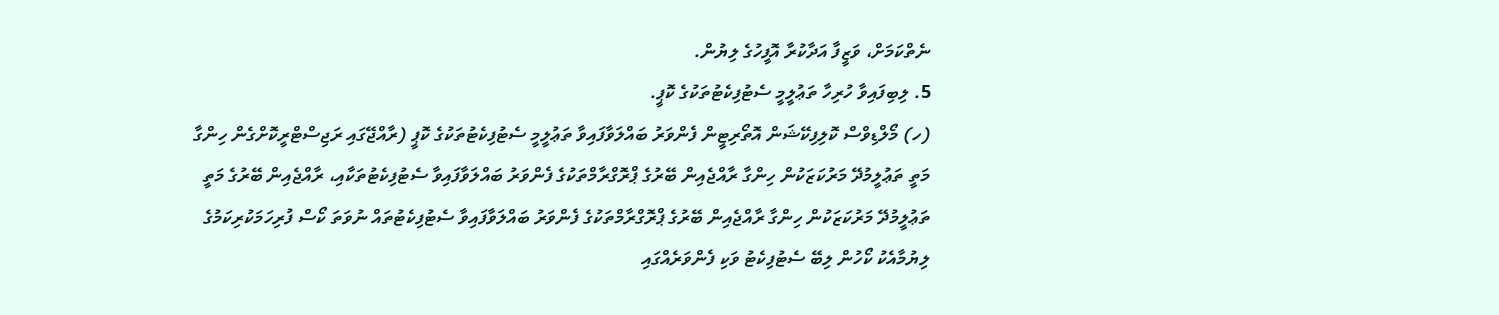ނެތްކަމަށް، ވަޒީފާ އަދާކުރާ އޮފީހުގެ ލިޔުން.
5. ލިބިފައިވާ ހުރިހާ ތަޢުލީމީ ސެޓުފިކެޓުތަކުގެ ކޮޕީ.
(ހ) މޯލްޑިވްސް ކޮލިފިކޭޝަން އޮތޯރިޓީން ފެންވަރު ބައްލަވާފައިވާ ތަޢުލީމީ ސެޓުފިކެޓުތަކުގެ ކޮޕީ (ރާއްޖޭގައި ރަޖިސްޓްރީކޮށްގެން ހިންގާ މަތީ ތަޢުލީމުދޭ މަރުކަޒަކުން ހިންގާ ރާއްޖެއިން ބޭރުގެ ޕްރޮގްރާމްތަކުގެ ފެންވަރު ބައްލަވާފައިވާ ސެޓުފިކެޓުތަކާއި، ރާއްޖެއިން ބޭރުގެ މަތީ ތަޢުލީމުދޭ މަރުކަޒަކުން ހިންގާ ރާއްޖެއިން ބޭރުގެ ޕްރޮގްރާމްތަކުގެ ފެންވަރު ބައްލަވާފައިވާ ސެޓުފިކެޓުތައް ނުވަތަ ކޯސް ފުރިހަމަކުރިކަމުގެ ލިޔުމާއެކު ކޯހުން ލިބޭ ސެޓުފިކެޓު ވަކި ފެންވަރެއްގައި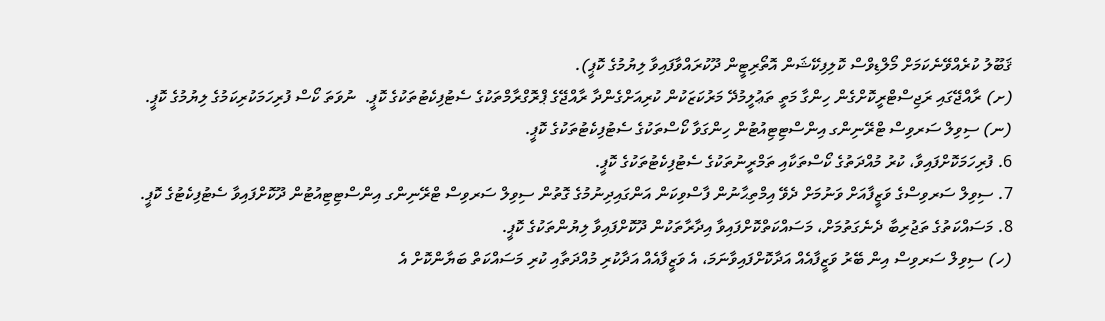ޤަބޫލު ކުރެއްވޭނެކަމަށް މޯލްޑިވްސް ކޮލިފިކޭޝަން އޮތޯރިޓީން ދޫކުރައްވާފައިވާ ލިޔުމުގެ ކޮޕީ).
(ށ) ރާއްޖޭގައި ރަޖިސްޓްރީކޮށްގެން ހިންގާ މަތީ ތަޢުލީމުދޭ މަރުކަޒަކުން ކުރިއަށްގެންދާ ރާއްޖޭގެ ޕްރޮގްރާމްތަކުގެ ސެޓުފިކެޓުތަކުގެ ކޮޕީ.  ނުވަތަ ކޯސް ފުރިހަމަކުރިކަމުގެ ލިޔުމުގެ ކޮޕީ.
(ނ) ސިވިލް ސަރވިސް ޓްރޭނިންގ އިންސްޓިޓިއުޓުން ހިންގަވާ ކޯސްތަކުގެ ސެޓުފިކެޓުތަކުގެ ކޮޕީ.
6. ފުރިހަމަކޮށްފައިވާ، ކުރު މުއްދަތުގެ ކޯސްތަކާއި ތަމްރީނުތަކުގެ ސެޓުފިކެޓުތަކުގެ ކޮޕީ.
7. ސިވިލް ސަރވިސްގެ ވަޒީފާއަށް ވަނުމަށް ދެވޭ އިމްތިޙާނުން ފާސްވިކަން އަންގައިދިނުމުގެ ގޮތުން ސިވިލް ސަރވިސް ޓްރޭނިންގ އިންސްޓިޓިއުޓުން ދޫކޮށްފައިވާ ސެޓުފިކެޓުގެ ކޮޕީ.
8. މަސައްކަތުގެ ތަޖުރިބާ ދެނެގަތުމަށް، މަސައްކަތްކޮށްފައިވާ އިދާރާތަކުން ދޫކޮށްފައިވާ ލިޔުންތަކުގެ ކޮޕީ.
(ހ) ސިވިލް ސަރވިސް އިން ބޭރު ވަޒީފާއެއް އަދާކޮށްފައިވާނަމަ، އެ ވަޒީފާއެއް އަދާކުރި މުއްދަތާއި ކުރި މަސައްކަތް ބަޔާންކޮށް އެ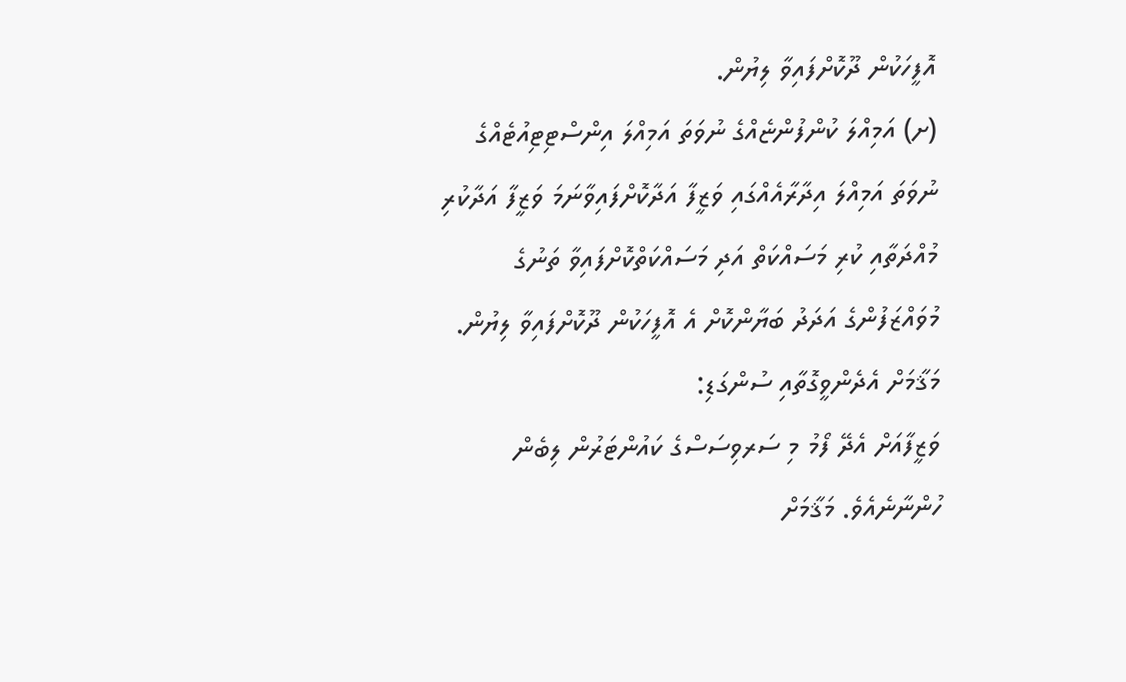އޮފީހަކުން ދޫކޮށްފައިވާ ލިޔުން.
(ށ) އަމިއްލަ ކުންފުންޏެއްގެ ނުވަތަ އަމިއްލަ އިންސްޓިޓިއުޓެއްގެ ނުވަތަ އަމިއްލަ އިދާރާއެއްގައި ވަޒީފާ އަދާކޮށްފައިވާނަމަ ވަޒީފާ އަދާކުރި މުއްދަތާއި ކުރި މަސައްކަތް އަދި މަސައްކަތްކޮށްފައިވާ ތަނުގެ މުވައްޒަފުންގެ އަދަދު ބަޔާންކޮށް އެ އޮފީހަކުން ދޫކޮށްފައިވާ ލިޔުން.
މަޤާމަށް އެދެންވީގޮތާއި ސުންގަޑި:
ވަޒީފާއަށް އެދޭ ފޯމު މި ސަރވިސަސްގެ ކައުންޓަރުން ލިބެން ހުންނާނެއެވެ. މަޤާމަށް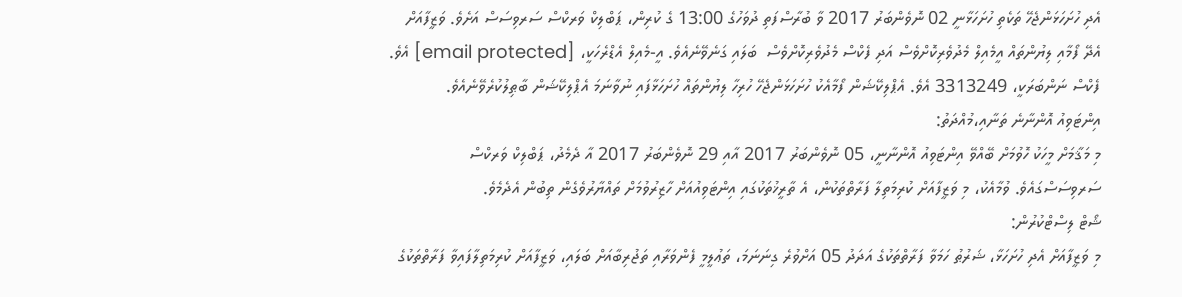އެދި ހުށަހަޅަންޖެހޭ ތަކެތި ހުށަހަޅާނީ 02 ނޮވެންބަރު 2017 ވާ ބުރާސްފަތި ދުވަހުގެ 13:00 ގެ ކުރިން، ޕަބްލިކް ވަރކްސް ސަރވިސަސް އަށެވެ. ވަޒީފާއަށް އެދޭ ފޯމާއި ލިޔުންތައް އީމެއިލް މެދުވެރިކޮށްވެސް އަދި ފެކްސް މެދުވެރިކޮށްވެސް  ބަލައި ގަނެވޭނެއެވެ. އީ-މެއިލް އެޑްރެހަކީ، [email protected] އެވެ. ފެކްސް ނަންބަރަކީ، 3313249 އެވެ. އެޕްލިކޭޝަން ފޯމާއެކު ހުށަހަޅަންޖެހޭ ހުރިހާ ލިޔުންތައް ހުށަހަޅާފައި ނުވާނަމަ އެޕްލިކޭޝަން ބާޠިލުކުރެވޭނެއެވެ.
އިންޓަވިއު އޮންނާނެ ތަނާއި،މުއްދަތު:
މި މަޤާމަށް މީހަކު ހޮވުމަށް ބޭއްވޭ އިންޓަވިއު އޮންނާނީ، 05 ނޮވެންބަރު 2017 އާއި 29 ނޮވެންބަރު 2017 އާ ދެމެދު، ޕަބްލިކް ވަރކްސް ސަރވިސަސްގައެވެ. ވުމާއެކު، މި ވަޒީފާއަށް ކުރިމަތިލާ ފަރާތްތަކުން، އެ ތާރީޚުތަކުގައި އިންޓަވިއުއަށް ހާޒިރުވުމަށް ތައްޔާރުވެގެން ތިބުން އެދެމެވެ.
ޝޯޓް ލިސްޓްކުރުން:
މި ވަޒީފާއަށް އެދި ހުށަހަޅާ، ޝަރުޠު ހަމަވާ ފަރާތްތަކުގެ އަދަދު 05 އަށްވުރެ ގިނަނަމަ، ތަޢުލީމީ ފެންވަރާއި ތަޖުރިބާއަށް ބަލައި، ވަޒީފާއަށް ކުރިމަތިލާފައިވާ ފަރާތްތަކުގެ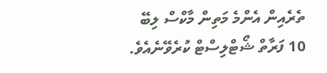ތެރެއިން އެންމެ މަތިން މާކްސް ލިބޭ 10 ފަރާތް ޝޯޓްލިސްޓް ކުރެވޭނެއެވެ.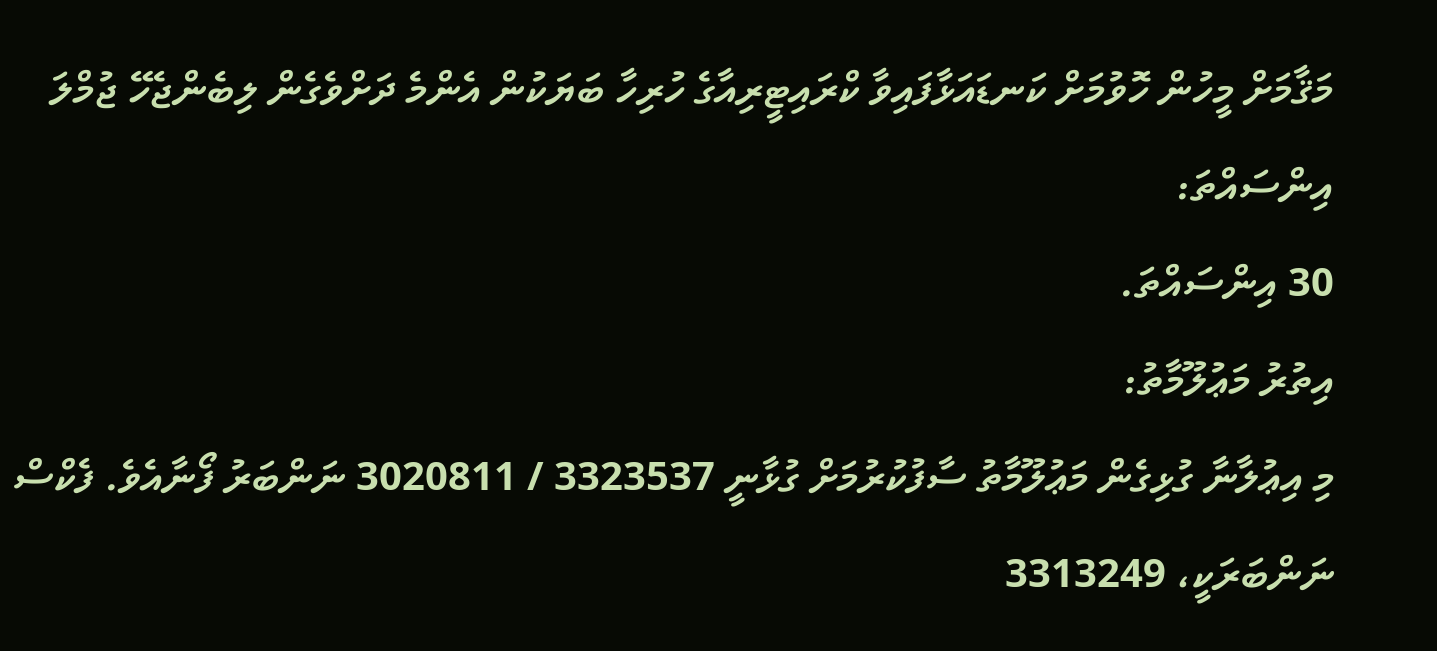މަޤާމަށް މީހުން ހޮވުމަށް ކަނޑައަޅާފައިވާ ކްރައިޓީރިއާގެ ހުރިހާ ބަޔަކުން އެންމެ ދަށްވެގެން ލިބެންޖެހޭ ޖުމްލަ އިންސައްތަ:
30 އިންސައްތަ.
އިތުރު މަޢުލޫމާތު:
މި އިޢުލާނާ ގުޅިގެން މަޢުލޫމާތު ސާފުކުރުމަށް ގުޅާނީ 3323537 / 3020811 ނަންބަރު ފޯނާއެވެ. ފެކްސް ނަންބަރަކީ، 3313249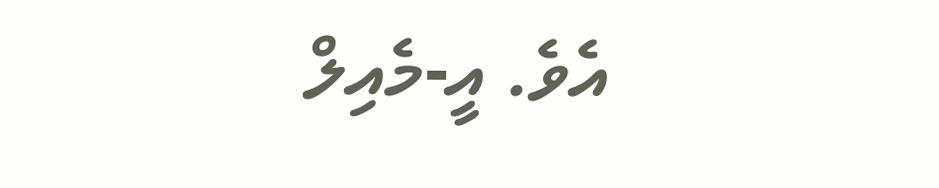އެވެ. އީ-މެއިލް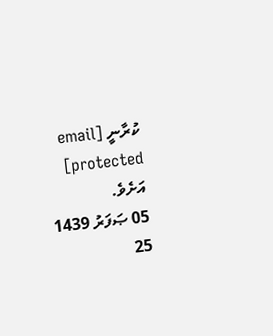ކުރާނީ [email protected] އަށެވެ.
05 ޞަފަރު 1439
25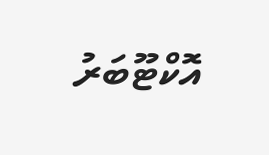އޮކްޓޫބަރު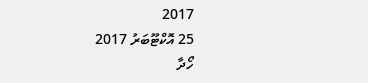2017
25 އޮކްޓޫބަރު 2017
ހޯދާ